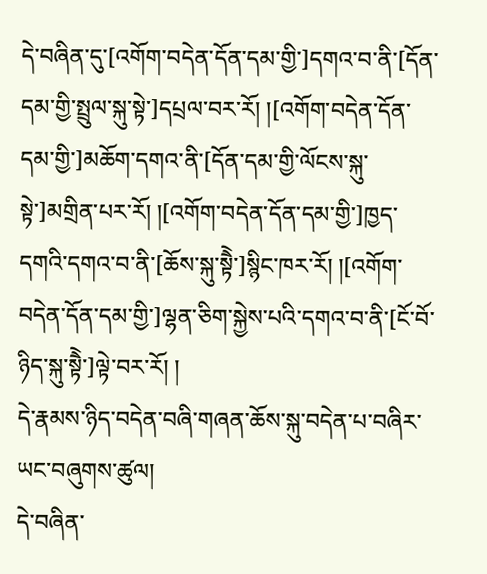དེ་བཞིན་དུ་[འགོག་བདེན་དོན་དམ་གྱི་]དགའ་བ་ནི་[དོན་དམ་གྱི་སྤྲུལ་སྐུ་སྟེ་]དཔྲལ་བར་རོ། །[འགོག་བདེན་དོན་དམ་གྱི་]མཆོག་དགའ་ནི་[དོན་དམ་གྱི་ལོངས་སྐུ་སྟེ་]མགྲིན་པར་རོ། །[འགོག་བདེན་དོན་དམ་གྱི་]ཁྱད་དགའི་དགའ་བ་ནི་[ཆོས་སྐུ་སྟཻེ་]སྙིང་ཁར་རོ། །[འགོག་བདེན་དོན་དམ་གྱི་]ལྷན་ཅིག་སྐྱེས་པའི་དགའ་བ་ནི་[ངོ་བོ་ཉིད་སྐུ་སྟཻེ་]ལྟེ་བར་རོ། །
དེ་རྣམས་ཉིད་བདེན་བཞི་གཞན་ཆོས་སྐུ་བདེན་པ་བཞིར་ཡང་བཞུགས་ཚུལ།
དེ་བཞིན་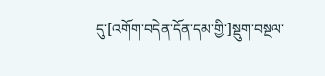དུ་[འགོག་བདེན་དོན་དམ་གྱི་]སྡུག་བསྔལ་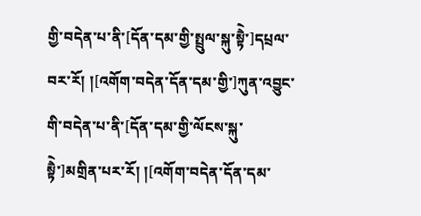གྱི་བདེན་པ་ནི་[དོན་དམ་གྱི་སྤྲུལ་སྐུ་སྟཻེ་]དཔྲལ་བར་རོ། །[འགོག་བདེན་དོན་དམ་གྱི་]ཀུན་འབྱུང་གི་བདེན་པ་ནི་[དོན་དམ་གྱི་ལོངས་སྐུ་སྟཻེ་]མགྲིན་པར་རོ། །[འགོག་བདེན་དོན་དམ་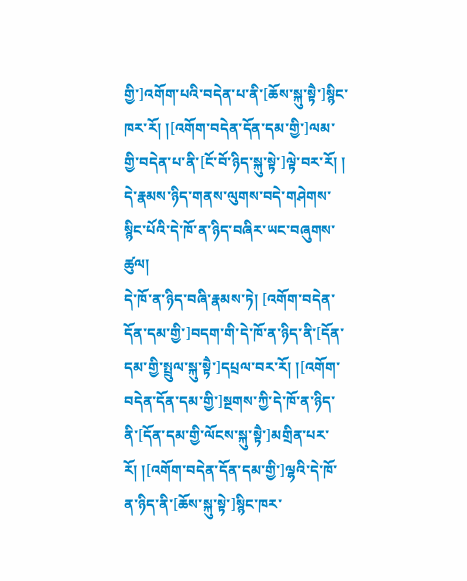གྱི་]འགོག་པའི་བདེན་པ་ནི་[ཆོས་སྐུ་སྟཻ་]སྙིང་ཁར་རོ། །[འགོག་བདེན་དོན་དམ་གྱི་]ལམ་གྱི་བདེན་པ་ནི་[ངོ་བོ་ཉིད་སྐུ་སྟེ་]ལྟེ་བར་རོ། །
དེ་རྣམས་ཉིད་གནས་ལུགས་བདེ་གཤེགས་སྙིང་པོའི་དེ་ཁོ་ན་ཉིད་བཞིར་ཡང་བཞུགས་ཚུལ།
དེ་ཁོ་ན་ཉིད་བཞི་རྣམས་ཏེ། [འགོག་བདེན་དོན་དམ་གྱི་]བདག་གི་དེ་ཁོ་ན་ཉིད་ནི་[དོན་དམ་གྱི་སྤྲུལ་སྐུ་སྟཻ་]དཔྲལ་བར་རོ། །[འགོག་བདེན་དོན་དམ་གྱི་]སྔགས་ཀྱི་དེ་ཁོ་ན་ཉིད་ནི་[དོན་དམ་གྱི་ལོངས་སྐུ་སྟཻ་]མགྲིན་པར་རོ། །[འགོག་བདེན་དོན་དམ་གྱི་]ལྷའི་དེ་ཁོ་ན་ཉིད་ནི་[ཆོས་སྐུ་སྟེ་]སྙིང་ཁར་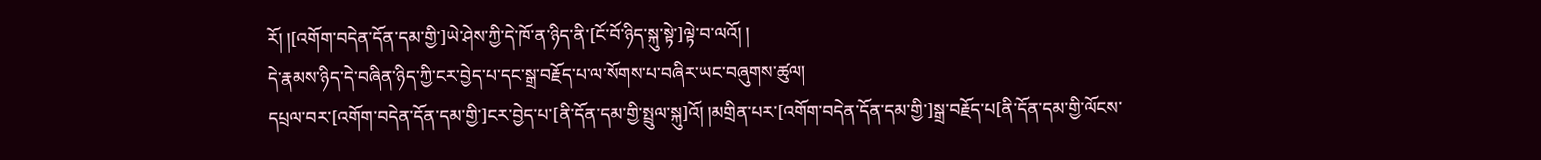རོ། །[འགོག་བདེན་དོན་དམ་གྱི་]ཡེ་ཤེས་ཀྱི་དེ་ཁོ་ན་ཉིད་ནི་[ངོ་བོ་ཉིད་སྐུ་སྟེ་]ལྟེ་བ་ལའོ། །
དེ་རྣམས་ཉིད་དེ་བཞིན་ཉིད་ཀྱི་ངར་བྱེད་པ་དང་སྒྲ་བརྗོད་པ་ལ་སོགས་པ་བཞིར་ཡང་བཞུགས་ཚུལ།
དཔྲལ་བར་[འགོག་བདེན་དོན་དམ་གྱི་]ངར་བྱེད་པ་[ནི་དོན་དམ་གྱི་སྤྲུལ་སྐུ]འོ། །མགྲིན་པར་[འགོག་བདེན་དོན་དམ་གྱི་]སྒྲ་བརྗོད་པ[ནི་དོན་དམ་གྱི་ལོངས་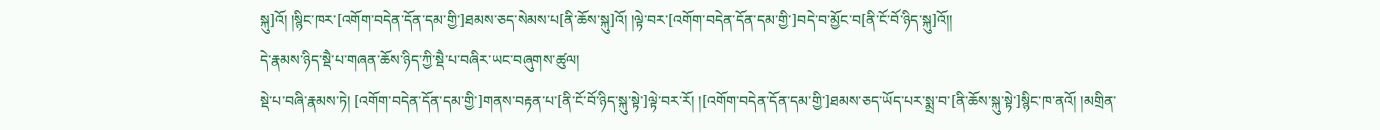སྐུ]འོ། །སྙིང་ཁར་[འགོག་བདེན་དོན་དམ་གྱི་]ཐམས་ཅད་སེམས་པ[ནི་ཆོས་སྐུ]འོ། །ལྟེ་བར་[འགོག་བདེན་དོན་དམ་གྱི་]བདེ་བ་མྱོང་བ[ནི་ངོ་བོ་ཉིད་སྐུ]འོ།།
དེ་རྣམས་ཉིད་སྡཻ་པ་གཞན་ཆོས་ཉིད་ཀྱི་སྡཻ་པ་བཞིར་ཡང་བཞུགས་ཚུལ།
སྡེ་པ་བཞི་རྣམས་ཏེ། [འགོག་བདེན་དོན་དམ་གྱི་]གནས་བརྟན་པ་[ནི་ངོ་བོ་ཉིད་སྐུ་སྟེ་]ལྟེ་བར་རོ། །[འགོག་བདེན་དོན་དམ་གྱི་]ཐམས་ཅད་ཡོད་པར་སྨྲ་བ་[ནི་ཆོས་སྐུ་སྟེ་]སྙིང་ཁ་ནའོ། །མགྲིན་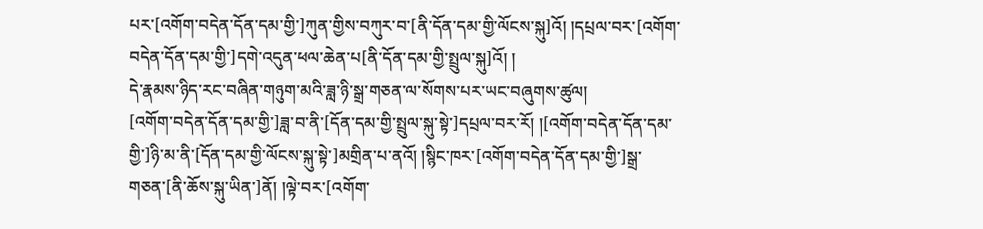པར་[འགོག་བདེན་དོན་དམ་གྱི་]ཀུན་གྱིས་བཀུར་བ་[ནི་དོན་དམ་གྱི་ལོངས་སྐུ]འོ། །དཔྲལ་བར་[འགོག་བདེན་དོན་དམ་གྱི་]དགེ་འདུན་ཕལ་ཆེན་པ[ནི་དོན་དམ་གྱི་སྤྲུལ་སྐུ]འོ། །
དེ་རྣམས་ཉིད་རང་བཞིན་གཉུག་མའི་ཟླ་ཉི་སྒྲ་གཅན་ལ་སོགས་པར་ཡང་བཞུགས་ཚུལ།
[འགོག་བདེན་དོན་དམ་གྱི་]ཟླ་བ་ནི་[དོན་དམ་གྱི་སྤྲུལ་སྐུ་སྟེ་]དཔྲལ་བར་རོ། །[འགོག་བདེན་དོན་དམ་གྱི་]ཉི་མ་ནི་[དོན་དམ་གྱི་ལོངས་སྐུ་སྟེ་]མགྲིན་པ་ནའོ། །སྙིང་ཁར་[འགོག་བདེན་དོན་དམ་གྱི་]སྒྲ་གཅན་[ནི་ཆོས་སྐུ་ཡིན་]ནོ། །ལྟེ་བར་[འགོག་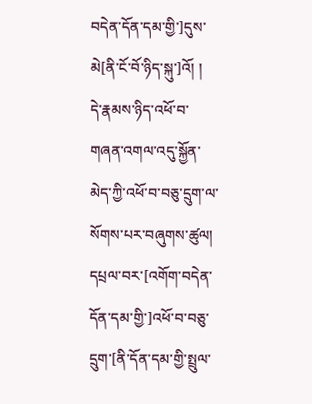བདེན་དོན་དམ་གྱི་]དུས་མེ[ནི་ངོ་བོ་ཉིད་སྐུ་]འོ། །
དེ་རྣམས་ཉིད་འཕོ་བ་གཞན་འགལ་འདུ་སྐྱོན་མེད་ཀྱི་འཕོ་བ་བཅུ་དྲུག་ལ་སོགས་པར་བཞུགས་ཚུལ།
དཔྲལ་བར་[འགོག་བདེན་དོན་དམ་གྱི་]འཕོ་བ་བཅུ་དྲུག་[ནི་དོན་དམ་གྱི་སྤྲུལ་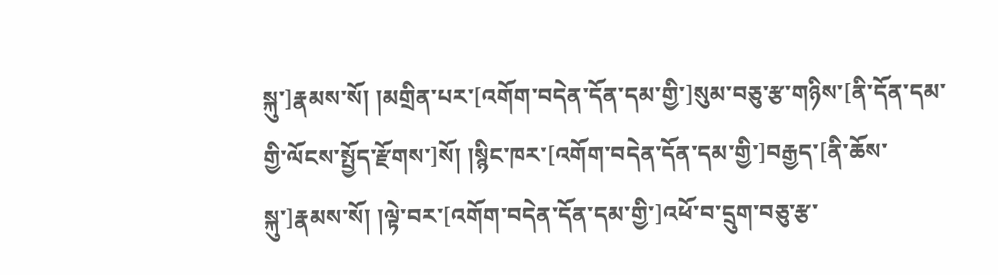སྐུ་]རྣམས་སོ། །མགྲིན་པར་[འགོག་བདེན་དོན་དམ་གྱི་]སུམ་བཅུ་རྩ་གཉིས་[ནི་དོན་དམ་གྱི་ལོངས་སྤྱོད་རྫོགས་]སོ། །སྙིང་ཁར་[འགོག་བདེན་དོན་དམ་གྱི་]བརྒྱད་[ནི་ཆོས་སྐུ་]རྣམས་སོ། །ལྟེ་བར་[འགོག་བདེན་དོན་དམ་གྱི་]འཕོ་བ་དྲུག་བཅུ་རྩ་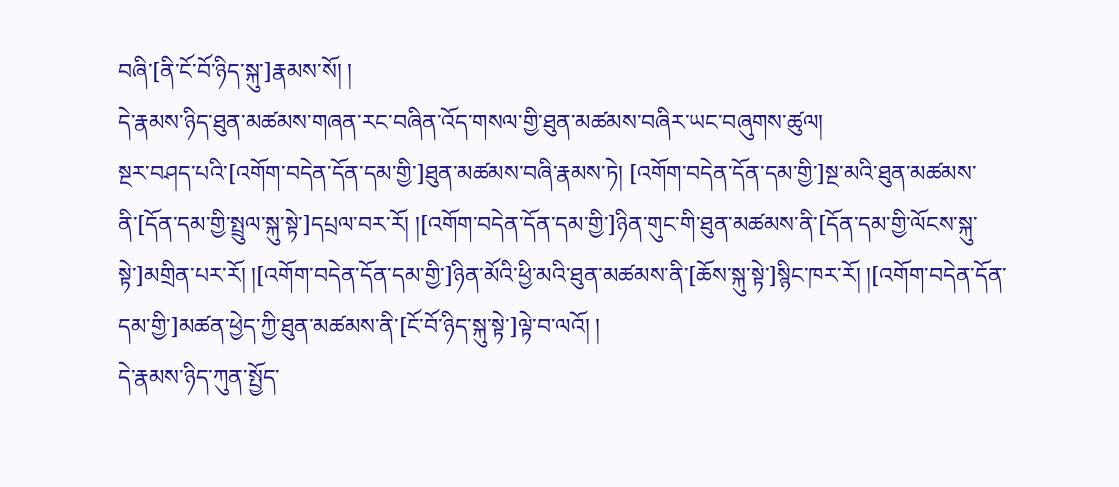བཞི་[ནི་ངོ་བོ་ཉིད་སྐུ་]རྣམས་སོ། །
དེ་རྣམས་ཉིད་ཐུན་མཚམས་གཞན་རང་བཞིན་འོད་གསལ་གྱི་ཐུན་མཚམས་བཞིར་ཡང་བཞུགས་ཚུལ།
སྔར་བཤད་པའི་[འགོག་བདེན་དོན་དམ་གྱི་]ཐུན་མཚམས་བཞི་རྣམས་ཏེ། [འགོག་བདེན་དོན་དམ་གྱི་]སྔ་མའི་ཐུན་མཚམས་ནི་[དོན་དམ་གྱི་སྤྲུལ་སྐུ་སྟེ་]དཔྲལ་བར་རོ། །[འགོག་བདེན་དོན་དམ་གྱི་]ཉིན་གུང་གི་ཐུན་མཚམས་ནི་[དོན་དམ་གྱི་ལོངས་སྐུ་སྟེ་]མགྲིན་པར་རོ། །[འགོག་བདེན་དོན་དམ་གྱི་]ཉིན་མོའི་ཕྱི་མའི་ཐུན་མཚམས་ནི་[ཆོས་སྐུ་སྟེ་]སྙིང་ཁར་རོ། །[འགོག་བདེན་དོན་དམ་གྱི་]མཚན་ཕྱེད་ཀྱི་ཐུན་མཚམས་ནི་[ངོ་བོ་ཉིད་སྐུ་སྟེ་]ལྟེ་བ་ལའོ། །
དེ་རྣམས་ཉིད་ཀུན་སྤྱོད་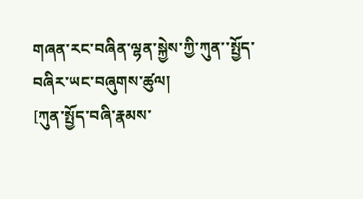གཞན་རང་བཞིན་ལྷན་སྐྱེས་ཀྱི་ཀུན་་སྤྱོད་བཞིར་ཡང་བཞུགས་ཚུལ།
[ཀུན་སྤྱོད་བཞི་རྣམས་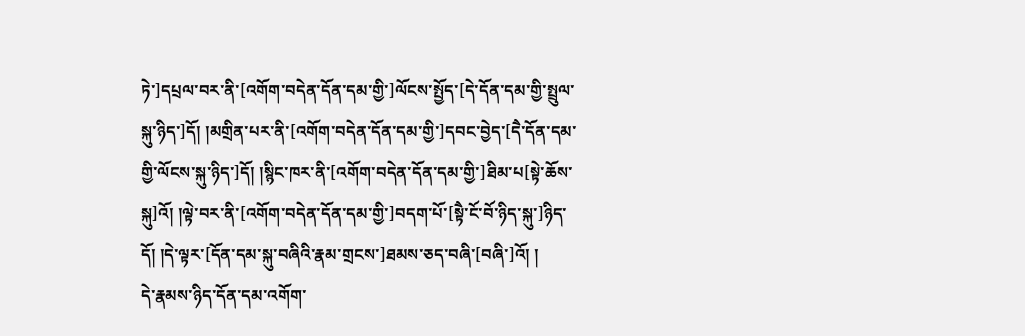ཏེ་]དཔྲལ་བར་ནི་[འགོག་བདེན་དོན་དམ་གྱི་]ལོངས་སྤྱོད་[དེ་དོན་དམ་གྱི་སྤྲུལ་སྐུ་ཉིད་]དོ། །མགྲིན་པར་ནི་[འགོག་བདེན་དོན་དམ་གྱི་]དབང་བྱེད་[དཻ་དོན་དམ་གྱི་ལོངས་སྐུ་ཉིད་]དོ། །སྙིང་ཁར་ནི་[འགོག་བདེན་དོན་དམ་གྱི་]ཐིམ་པ[སྟེ་ཆོས་སྐུ]འོ། །ལྟེ་བར་ནི་[འགོག་བདེན་དོན་དམ་གྱི་]བདག་པོ་[སྟཻ་ངོ་བོ་ཉིད་སྐུ་]ཉིད་དོ། །དེ་ལྟར་[དོན་དམ་སྐུ་བཞིའི་རྣམ་གྲངས་]ཐམས་ཅད་བཞི་[བཞི་]འོ། །
དེ་རྣམས་ཉིད་དོན་དམ་འགོག་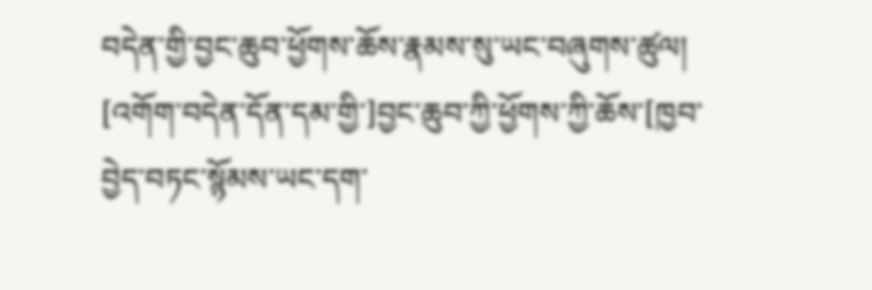བདེན་གྱི་བྱང་ཆུབ་ཕྱོགས་ཆོས་རྣམས་སུ་ཡང་བཞུགས་ཚུལ།
[འགོག་བདེན་དོན་དམ་གྱི་]བྱང་ཆུབ་ཀྱི་ཕྱོགས་ཀྱི་ཆོས་[ཁྱབ་བྱེད་བཏང་སྙོམས་ཡང་དག་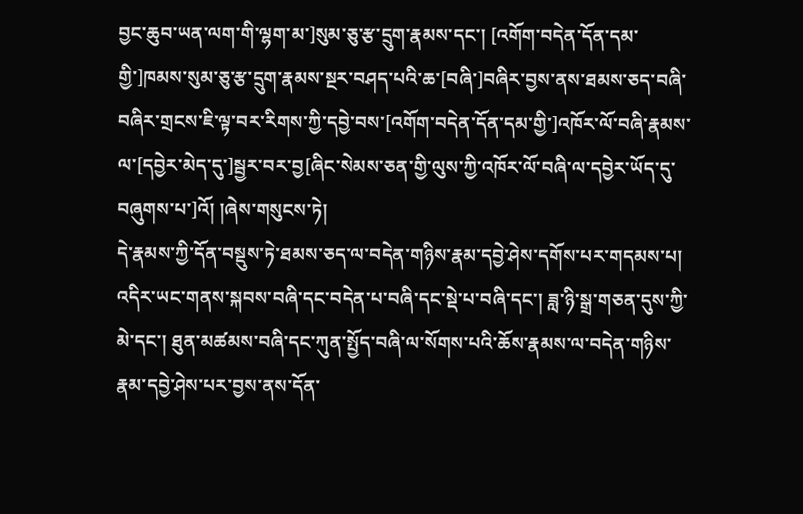བྱང་ཆུབ་ཡན་ལག་གི་ལྷག་མ་]སུམ་ཅུ་རྩ་དྲུག་རྣམས་དང་། [འགོག་བདེན་དོན་དམ་གྱི་]ཁམས་སུམ་ཅུ་རྩ་དྲུག་རྣམས་སྔར་བཤད་པའི་ཆ་[བཞི་]བཞིར་བྱས་ནས་ཐམས་ཅད་བཞི་བཞིར་གྲངས་ཇི་ལྟ་བར་རིགས་ཀྱི་དབྱེ་བས་[འགོག་བདེན་དོན་དམ་གྱི་]འཁོར་ལོ་བཞི་རྣམས་ལ་[དབྱེར་མེད་དུ་]སྦྱར་བར་བྱ[ཞིང་སེམས་ཅན་གྱི་ལུས་ཀྱི་འཁོར་ལོ་བཞི་ལ་དབྱེར་ཡོད་དུ་བཞུགས་པ་]འོ། །ཞེས་གསུངས་ཏེ།
དེ་རྣམས་ཀྱི་དོན་བསྡུས་ཏེ་ཐམས་ཅད་ལ་བདེན་གཉིས་རྣམ་དབྱེ་ཤེས་དགོས་པར་གདམས་པ།
འདིར་ཡང་གནས་སྐབས་བཞི་དང་བདེན་པ་བཞི་དང་སྡེ་པ་བཞི་དང་། ཟླ་ཉི་སྒྲ་གཅན་དུས་ཀྱི་མེ་དང་། ཐུན་མཚམས་བཞི་དང་ཀུན་སྤྱོད་བཞི་ལ་སོགས་པའི་ཆོས་རྣམས་ལ་བདེན་གཉིས་རྣམ་དབྱེ་ཤེས་པར་བྱས་ནས་དོན་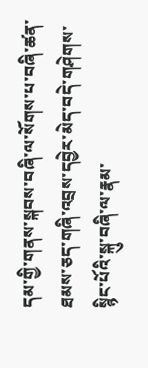དམ་གྱི་གནས་སྐབས་བཞི་ལ་སོགས་པ་བཞི་ཚན་ཐམས་ཅད་གཞི་འབྲས་དབྱེར་མེད་བདེ་གཤེགས་སྙིང་པོའི་སྐུ་བཞི་ལ་རྣམ་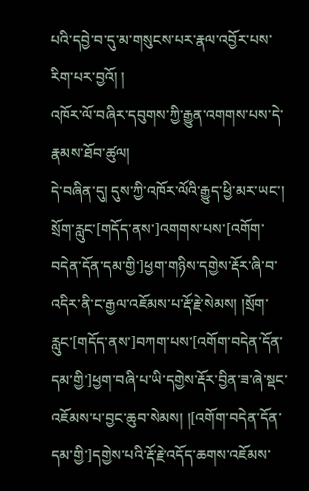པའི་དབྱེ་བ་དུ་མ་གསུངས་པར་རྣལ་འབྱོར་པས་རིག་པར་བྱའོ། །
འཁོར་ལོ་བཞིར་དབུགས་ཀྱི་རྒྱུན་འགགས་པས་དེ་རྣམས་ཐོབ་ཚུལ།
དེ་བཞིན་དུ། དུས་ཀྱི་འཁོར་ལོའི་རྒྱུད་ཕྱི་མར་ཡང་། སྲོག་རླུང་[གདོད་ནས་]འགགས་པས་[འགོག་བདེན་དོན་དམ་གྱི་]ཕྱག་གཉིས་དགྱེས་རྡོར་ཞི་བ་འདིར་ནི་ང་རྒྱལ་འཇོམས་པ་རྡོ་རྗེ་སེམས། །སྲོག་རླུང་[གདོད་ནས་]བཀག་པས་[འགོག་བདེན་དོན་དམ་གྱི་]ཕྱག་བཞི་པ་ཡི་དགྱེས་རྡོར་བྱིན་ཟ་ཞེ་སྡང་འཇོམས་པ་བྱང་ཆུབ་སེམས། །[འགོག་བདེན་དོན་དམ་གྱི་]དགྱེས་པའི་རྡོ་རྗེ་འདོད་ཆགས་འཇོམས་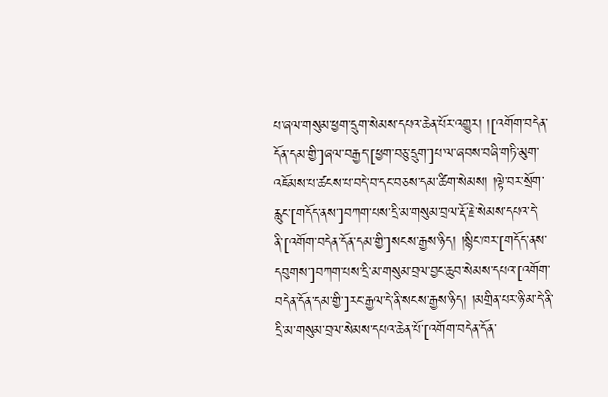པ་ཞལ་གསུམ་ཕྱག་དྲུག་སེམས་དཔའ་ཆེན་པོར་འགྱུར། །[འགོག་བདེན་དོན་དམ་གྱི་]ཞལ་བརྒྱད་[ཕྱག་བཅུ་དྲུག་]པ་ལ་ཞབས་བཞི་གཏི་མུག་འཇོམས་པ་ཚངས་པ་བདེ་བ་དང་བཅས་དམ་ཚིག་སེམས། །ལྟེ་བར་སྲོག་རླུང་[གདོད་ནས་]བཀག་པས་དྲི་མ་གསུམ་བྲལ་རྡོ་རྗེ་སེམས་དཔའ་དེ་ནི་[འགོག་བདེན་དོན་དམ་གྱི་]སངས་རྒྱས་ཉིད། །སྙིང་ཁར་[གདོད་ནས་དབུགས་]བཀག་པས་དྲི་མ་གསུམ་བྲལ་བྱང་ཆུབ་སེམས་དཔའ་[འགོག་བདེན་དོན་དམ་གྱི་]རང་རྒྱལ་དེ་ནི་སངས་རྒྱས་ཉིད། །མགྲིན་པར་ཉི་མ་དེ་ནི་དྲི་མ་གསུམ་བྲལ་སེམས་དཔའ་ཆེན་པོ་[འགོག་བདེན་དོན་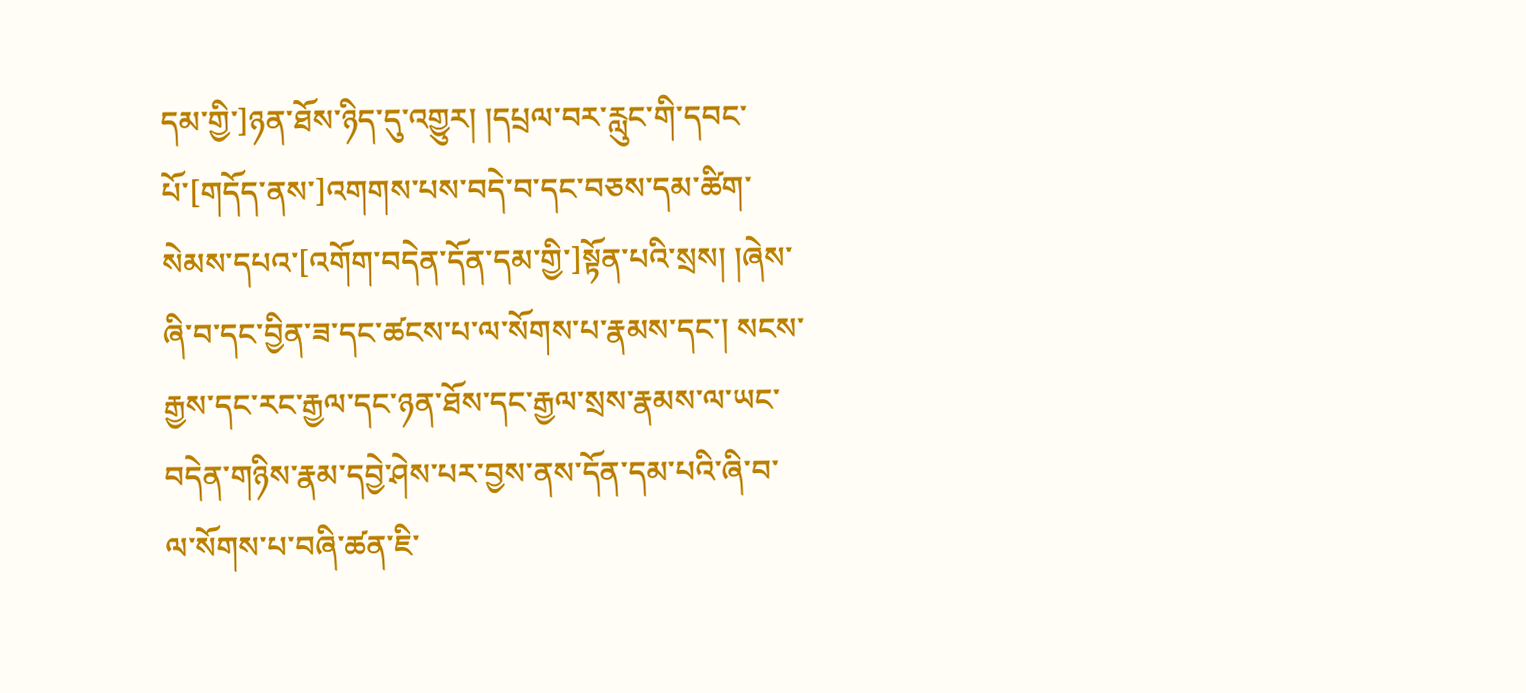དམ་གྱི་]ཉན་ཐོས་ཉིད་དུ་འགྱུར། །དཔྲལ་བར་རླུང་གི་དབང་པོ་[གདོད་ནས་]འགགས་པས་བདེ་བ་དང་བཅས་དམ་ཚིག་སེམས་དཔའ་[འགོག་བདེན་དོན་དམ་གྱི་]སྟོན་པའི་སྲས། །ཞེས་ཞི་བ་དང་བྱིན་ཟ་དང་ཚངས་པ་ལ་སོགས་པ་རྣམས་དང་། སངས་རྒྱས་དང་རང་རྒྱལ་དང་ཉན་ཐོས་དང་རྒྱལ་སྲས་རྣམས་ལ་ཡང་བདེན་གཉིས་རྣམ་དབྱེ་ཤེས་པར་བྱས་ནས་དོན་དམ་པའི་ཞི་བ་ལ་སོགས་པ་བཞི་ཚན་ཇི་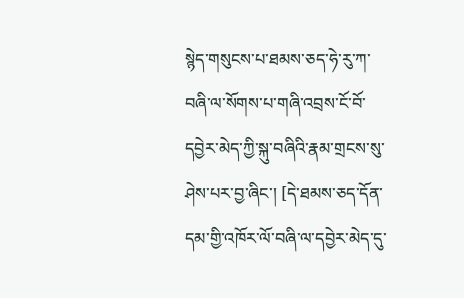སྙེད་གསུངས་པ་ཐམས་ཅད་ཧེ་རུ་ཀ་བཞི་ལ་སོགས་པ་གཞི་འབྲས་ངོ་བོ་དབྱེར་མེད་ཀྱི་སྐུ་བཞིའི་རྣམ་གྲངས་སུ་ཤེས་པར་བྱ་ཞིང་། [དེ་ཐམས་ཅད་དོན་དམ་གྱི་འཁོར་ལོ་བཞི་ལ་དབྱེར་མེད་དུ་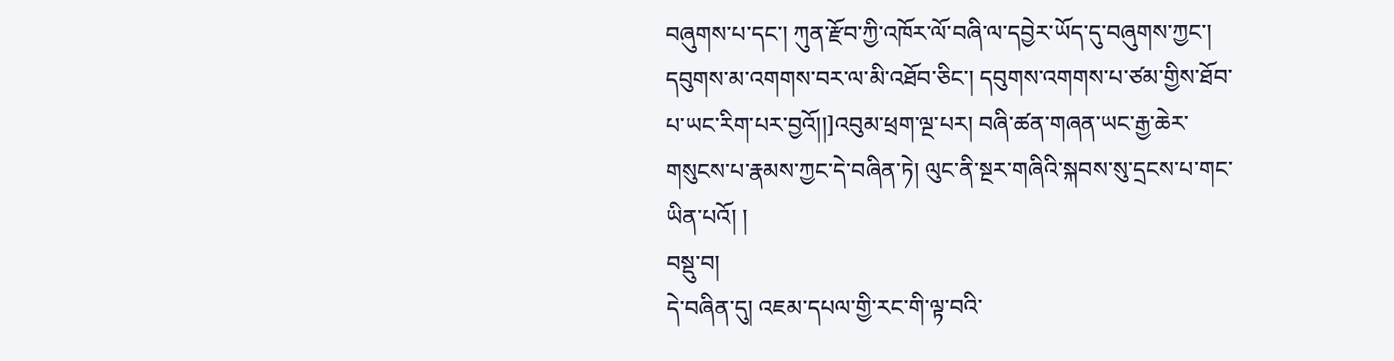བཞུགས་པ་དང་། ཀུན་རྫོབ་ཀྱི་འཁོར་ལོ་བཞི་ལ་དབྱེར་ཡོད་དུ་བཞུགས་ཀྱང་། དབུགས་མ་འགགས་བར་ལ་མི་འཐོབ་ཅིང་། དབུགས་འགགས་པ་ཙམ་གྱིས་ཐོབ་པ་ཡང་རིག་པར་བྱའོ།།]འབུམ་ཕྲག་ལྔ་པར། བཞི་ཚན་གཞན་ཡང་རྒྱ་ཆེར་གསུངས་པ་རྣམས་ཀྱང་དེ་བཞིན་ཏེ། ལུང་ནི་སྔར་གཞིའི་སྐབས་སུ་དྲངས་པ་གང་ཡིན་པའོ། །
བསྡུ་བ།
དེ་བཞིན་དུ། འཇམ་དཔལ་གྱི་རང་གི་ལྟ་བའི་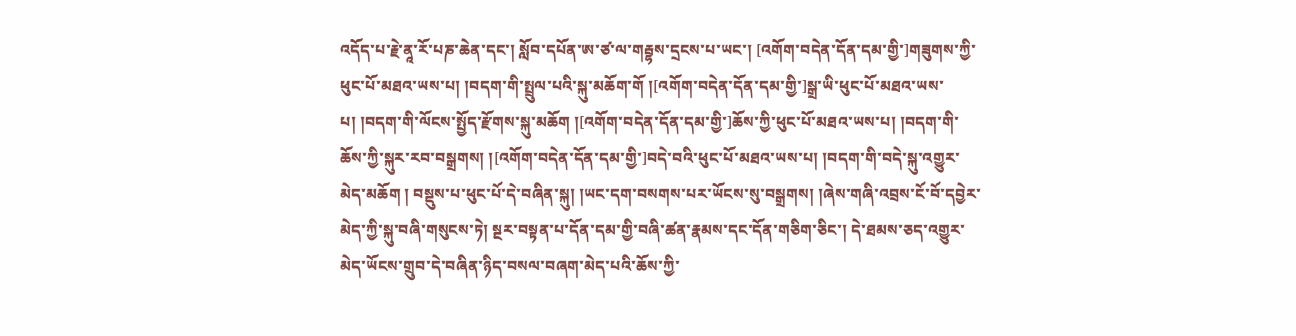འདོད་པ་རྗེ་ནཱ་རོ་པཎ་ཆེན་དང་། སློབ་དཔོན་ཨ་ཙ་ལ་གརྦྷས་དྲངས་པ་ཡང་། [འགོག་བདེན་དོན་དམ་གྱི་]གཟུགས་ཀྱི་ཕུང་པོ་མཐའ་ཡས་པ། །བདག་གི་སྤྲུལ་པའི་སྐུ་མཆོག་གོ །[འགོག་བདེན་དོན་དམ་གྱི་]སྒྲ་ཡི་ཕུང་པོ་མཐའ་ཡས་པ། །བདག་གི་ལོངས་སྤྱོད་རྫོགས་སྐུ་མཆོག །[འགོག་བདེན་དོན་དམ་གྱི་]ཆོས་ཀྱི་ཕུང་པོ་མཐའ་ཡས་པ། །བདག་གི་ཆོས་ཀྱི་སྐུར་རབ་བསྒྲགས། །[འགོག་བདེན་དོན་དམ་གྱི་]བདེ་བའི་ཕུང་པོ་མཐའ་ཡས་པ། །བདག་གི་བདེ་སྐུ་འགྱུར་མེད་མཆོག ། བསྡུས་པ་ཕུང་པོ་དེ་བཞིན་སྐུ། །ཡང་དག་བསགས་པར་ཡོངས་སུ་བསྒྲགས། །ཞེས་གཞི་འབྲས་ངོ་བོ་དབྱེར་མེད་ཀྱི་སྐུ་བཞི་གསུངས་ཏེ། སྔར་བསྟན་པ་དོན་དམ་གྱི་བཞི་ཚན་རྣམས་དང་དོན་གཅིག་ཅིང་། དེ་ཐམས་ཅད་འགྱུར་མེད་ཡོངས་གྲུབ་དེ་བཞིན་ཉིད་བསལ་བཞག་མེད་པའི་ཆོས་ཀྱི་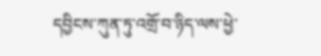དབྱིངས་ཀུན་ཏུ་འགྲོ་བ་ཉིད་ལས་ཕྱེ་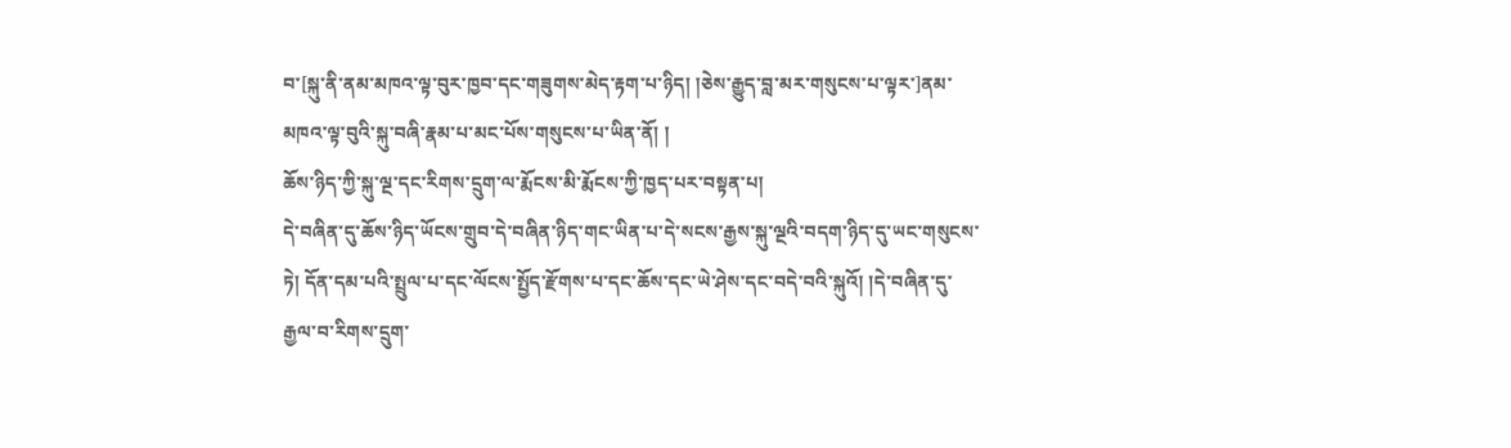བ་[སྐུ་ནི་ནམ་མཁའ་ལྟ་བུར་ཁྱབ་དང་གཟུགས་མེད་རྟག་པ་ཉིད། །ཅེས་རྒྱུད་བླ་མར་གསུངས་པ་ལྟར་]ནམ་མཁའ་ལྟ་བུའི་སྐུ་བཞི་རྣམ་པ་མང་པོས་གསུངས་པ་ཡིན་ནོ། །
ཆོས་ཉིད་ཀྱི་སྐུ་ལྔ་དང་རིགས་དྲུག་ལ་རྨོངས་མི་རྨོངས་ཀྱི་ཁྱད་པར་བསྟན་པ།
དེ་བཞིན་དུ་ཆོས་ཉིད་ཡོངས་གྲུབ་དེ་བཞིན་ཉིད་གང་ཡིན་པ་དེ་སངས་རྒྱས་སྐུ་ལྔའི་བདག་ཉིད་དུ་ཡང་གསུངས་ཏེ། དོན་དམ་པའི་སྤྲུལ་པ་དང་ལོངས་སྤྱོད་རྫོགས་པ་དང་ཆོས་དང་ཡེ་ཤེས་དང་བདེ་བའི་སྐུའོ། །དེ་བཞིན་དུ་རྒྱལ་བ་རིགས་དྲུག་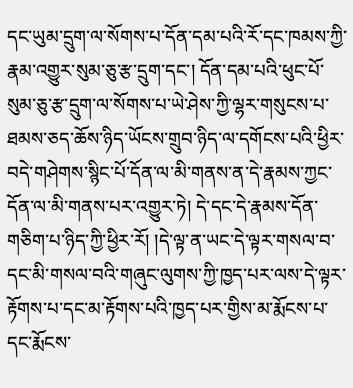དང་ཡུམ་དྲུག་ལ་སོགས་པ་དོན་དམ་པའི་རོ་དང་ཁམས་ཀྱི་རྣམ་འགྱུར་སུམ་ཅུ་རྩ་དྲུག་དང་། དོན་དམ་པའི་ཕུང་པོ་སུམ་ཅུ་རྩ་དྲུག་ལ་སོགས་པ་ཡེ་ཤེས་ཀྱི་ལྷར་གསུངས་པ་ཐམས་ཅད་ཆོས་ཉིད་ཡོངས་གྲུབ་ཉིད་ལ་དགོངས་པའི་ཕྱིར་བདེ་གཤེགས་སྙིང་པོ་དོན་ལ་མི་གནས་ན་དེ་རྣམས་ཀྱང་དོན་ལ་མི་གནས་པར་འགྱུར་ཏེ། དེ་དང་དེ་རྣམས་དོན་གཅིག་པ་ཉིད་ཀྱི་ཕྱིར་རོ། །དེ་ལྟ་ན་ཡང་དེ་ལྟར་གསལ་བ་དང་མི་གསལ་བའི་གཞུང་ལུགས་ཀྱི་ཁྱད་པར་ལས་དེ་ལྟར་རྟོགས་པ་དང་མ་རྟོགས་པའི་ཁྱད་པར་གྱིས་མ་རྨོངས་པ་དང་རྨོངས་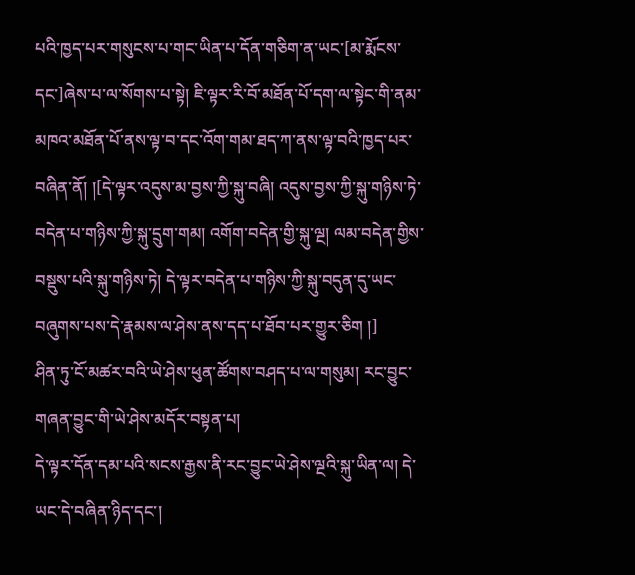པའི་ཁྱད་པར་གསུངས་པ་གང་ཡིན་པ་དོན་གཅིག་ན་ཡང་[མ་རྨོངས་དང་]ཞེས་པ་ལ་སོགས་པ་སྟེ། ཇི་ལྟར་རི་བོ་མཐོན་པོ་དག་ལ་སྟེང་གི་ནམ་མཁའ་མཐོན་པོ་ནས་ལྟ་བ་དང་འོག་གམ་ཐད་ཀ་ནས་ལྟ་བའི་ཁྱད་པར་བཞིན་ནོ། །[དེ་ལྟར་འདུས་མ་བྱས་ཀྱི་སྐུ་བཞི། འདུས་བྱས་ཀྱི་སྐུ་གཉིས་ཏེ་བདེན་པ་གཉིས་ཀྱི་སྐུ་དྲུག་གམ། འགོག་བདེན་གྱི་སྐུ་ལྔ། ལམ་བདེན་གྱིས་བསྡུས་པའི་སྐུ་གཉིས་ཏེ། དེ་ལྟར་བདེན་པ་གཉིས་ཀྱི་སྐུ་བདུན་དུ་ཡང་བཞུགས་པས་དེ་རྣམས་ལ་ཤེས་ནས་དད་པ་ཐོབ་པར་གྱུར་ཅིག །]
ཤིན་ཏུ་ངོ་མཚར་བའི་ཡེ་ཤེས་ཕུན་ཚོགས་བཤད་པ་ལ་གསུམ། རང་བྱུང་གཞན་བྱུང་གི་ཡེ་ཤེས་མདོར་བསྟན་པ།
དེ་ལྟར་དོན་དམ་པའི་སངས་རྒྱས་ནི་རང་བྱུང་ཡེ་ཤེས་ལྔའི་སྐུ་ཡིན་ལ། དེ་ཡང་དེ་བཞིན་ཉིད་དང་།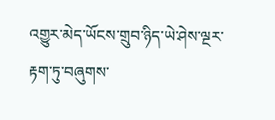འགྱུར་མེད་ཡོངས་གྲུབ་ཉིད་ཡེ་ཤེས་ལྔར་རྟག་ཏུ་བཞུགས་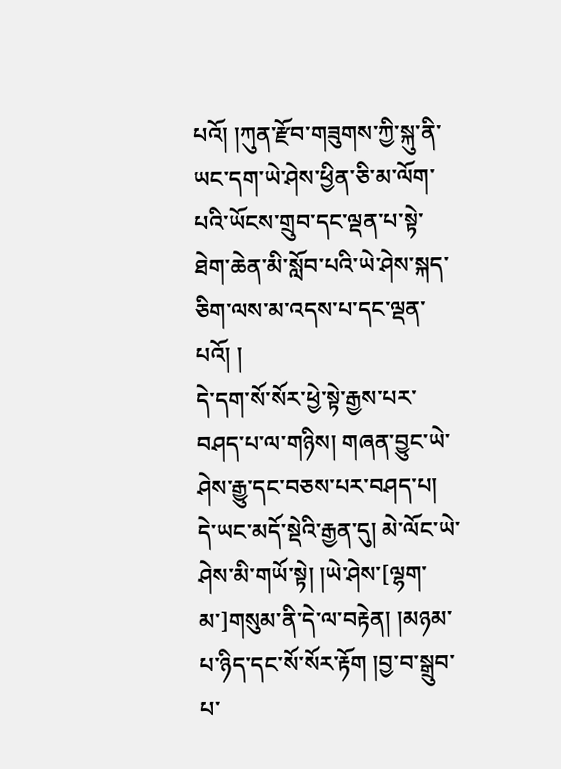པའོ། །ཀུན་རྫོབ་གཟུགས་ཀྱི་སྐུ་ནི་ཡང་དག་ཡེ་ཤེས་ཕྱིན་ཅི་མ་ལོག་པའི་ཡོངས་གྲུབ་དང་ལྡན་པ་སྟེ་ཐེག་ཆེན་མི་སློབ་པའི་ཡེ་ཤེས་སྐད་ཅིག་ལས་མ་འདས་པ་དང་ལྡན་པའོ། །
དེ་དག་སོ་སོར་ཕྱེ་སྟེ་རྒྱས་པར་བཤད་པ་ལ་གཉིས། གཞན་བྱུང་ཡེ་ཤེས་རྒྱུ་དང་བཅས་པར་བཤད་པ།
དེ་ཡང་མདོ་སྡེའི་རྒྱན་དུ། མེ་ལོང་ཡེ་ཤེས་མི་གཡོ་སྟེ། །ཡེ་ཤེས་[ལྷག་མ་]གསུམ་ནི་དེ་ལ་བརྟེན། །མཉམ་པ་ཉིད་དང་སོ་སོར་རྟོག །བྱ་བ་སྒྲུབ་པ་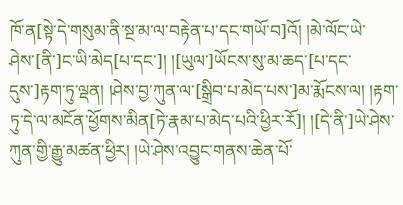ཁོ་ན[སྟེ་དེ་གསུམ་ནི་སྔ་མ་ལ་བརྟེན་པ་དང་གཡོ་བ]འོ། །མེ་ལོང་ཡེ་ཤེས་[ནི་]ང་ཡི་མེད[པ་དང་]། །[ཡུལ་]ཡོངས་སུ་མ་ཆད་[པ་དང་དུས་]རྟག་ཏུ་ལྡན། །ཤེས་བྱ་ཀུན་ལ་[སྒྲིབ་པ་མེད་པས་]མ་རྨོངས་ལ། །རྟག་ཏུ་དེ་ལ་མངོན་ཕྱོགས་མིན[ཏེ་རྣམ་པ་མེད་པའི་ཕྱིར་རོ]། །[དེ་ནི་]ཡེ་ཤེས་ཀུན་གྱི་རྒྱུ་མཚན་ཕྱིར། །ཡེ་ཤེས་འབྱུང་གནས་ཆེན་པོ་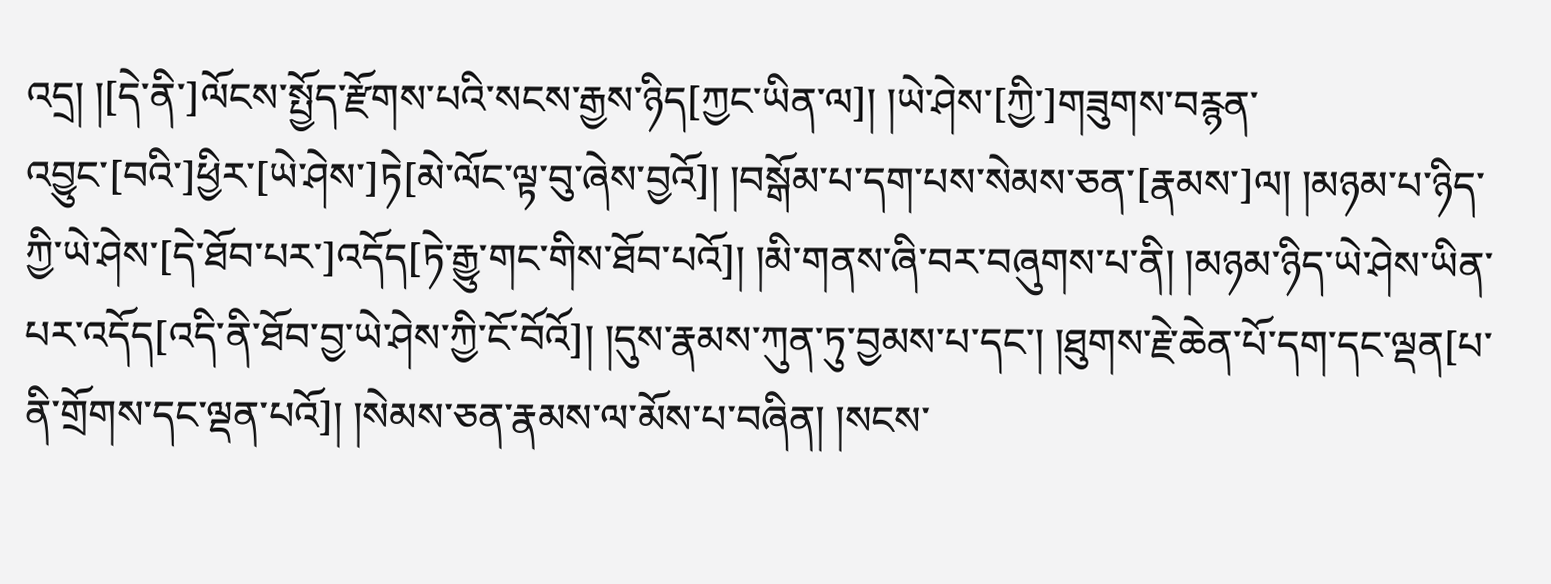འདྲ། །[དེ་ནི་]ལོངས་སྤྱོད་རྫོགས་པའི་སངས་རྒྱས་ཉིད[ཀྱང་ཡིན་ལ]། །ཡེ་ཤེས་[ཀྱི་]གཟུགས་བརྙན་འབྱུང་[བའི་]ཕྱིར་[ཡེ་ཤེས་]ཏེ[མེ་ལོང་ལྟ་བུ་ཞེས་བྱའོ]། །བསྒོམ་པ་དག་པས་སེམས་ཅན་[རྣམས་]ལ། །མཉམ་པ་ཉིད་ཀྱི་ཡེ་ཤེས་[དེ་ཐོབ་པར་]འདོད[ཏེ་རྒྱུ་གང་གིས་ཐོབ་པའོ]། །མི་གནས་ཞི་བར་བཞུགས་པ་ནི། །མཉམ་ཉིད་ཡེ་ཤེས་ཡིན་པར་འདོད[འདི་ནི་ཐོབ་བྱ་ཡེ་ཤེས་ཀྱི་ངོ་བོའོ]། །དུས་རྣམས་ཀུན་ཏུ་བྱམས་པ་དང་། །ཐུགས་རྗེ་ཆེན་པོ་དག་དང་ལྡན[པ་ནི་གྲོགས་དང་ལྡན་པའོ]། །སེམས་ཅན་རྣམས་ལ་མོས་པ་བཞིན། །སངས་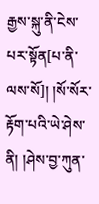རྒྱས་སྐུ་ནི་ངེས་པར་སྟོན[པ་ནི་ལས་སོ]། །སོ་སོར་རྟོག་པའི་ཡེ་ཤེས་ནི། །ཤེས་བྱ་ཀུན་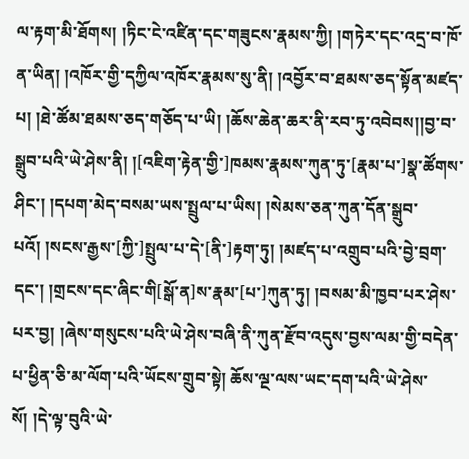ལ་རྟག་མི་ཐོགས། །ཏིང་ངེ་འཛིན་དང་གཟུངས་རྣམས་ཀྱི། །གཏེར་དང་འདྲ་བ་ཁོ་ན་ཡིན། །འཁོར་གྱི་དཀྱིལ་འཁོར་རྣམས་སུ་ནི། །འབྱོར་བ་ཐམས་ཅད་སྟོན་མཛད་པ། །ཐེ་ཚོམ་ཐམས་ཅད་གཅོད་པ་ཡི། །ཆོས་ཆེན་ཆར་ནི་རབ་ཏུ་འབེབས།།བྱ་བ་སྒྲུབ་པའི་ཡེ་ཤེས་ནི། །[འཇིག་རྟེན་གྱི་]ཁམས་རྣམས་ཀུན་ཏུ་[རྣམ་པ་]སྣ་ཚོགས་ཤིང་། །དཔག་མེད་བསམ་ཡས་སྤྲུལ་པ་ཡིས། །སེམས་ཅན་ཀུན་དོན་སྒྲུབ་པའོ། །སངས་རྒྱས་[ཀྱི་]སྤྲུལ་པ་དེ་[ནི་]རྟག་ཏུ། །མཛད་པ་འགྲུབ་པའི་བྱེ་བྲག་དང་། །གྲངས་དང་ཞིང་གི[སྒོ་ན]ས་རྣམ་[པ་]ཀུན་ཏུ། །བསམ་མི་ཁྱབ་པར་ཤེས་པར་བྱ། །ཞེས་གསུངས་པའི་ཡེ་ཤེས་བཞི་ནི་ཀུན་རྫོབ་འདུས་བྱས་ལམ་གྱི་བདེན་པ་ཕྱིན་ཅི་མ་ལོག་པའི་ཡོངས་གྲུབ་སྟེ། ཆོས་ལྔ་ལས་ཡང་དག་པའི་ཡེ་ཤེས་སོ། །དེ་ལྟ་བུའི་ཡེ་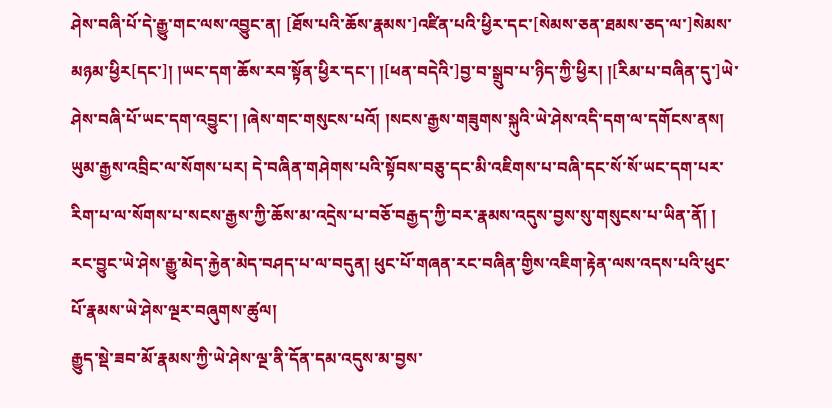ཤེས་བཞི་པོ་དེ་རྒྱུ་གང་ལས་འབྱུང་ན། [ཐོས་པའི་ཆོས་རྣམས་]འཛིན་པའི་ཕྱིར་དང་[སེམས་ཅན་ཐམས་ཅད་ལ་]སེམས་མཉམ་ཕྱིར[དང་]། །ཡང་དག་ཆོས་རབ་སྟོན་ཕྱིར་དང་། །[ཕན་བདེའི་]བྱ་བ་སྒྲུབ་པ་ཉིད་ཀྱི་ཕྱིར། །[རིམ་པ་བཞིན་དུ་]ཡེ་ཤེས་བཞི་པོ་ཡང་དག་འབྱུང་། །ཞེས་གང་གསུངས་པའོ། །སངས་རྒྱས་གཟུགས་སྐུའི་ཡེ་ཤེས་འདི་དག་ལ་དགོངས་ནས། ཡུམ་རྒྱས་འབྲིང་ལ་སོགས་པར། དེ་བཞིན་གཤེགས་པའི་སྟོབས་བཅུ་དང་མི་འཇིགས་པ་བཞི་དང་སོ་སོ་ཡང་དག་པར་རིག་པ་ལ་སོགས་པ་སངས་རྒྱས་ཀྱི་ཆོས་མ་འདྲེས་པ་བཅོ་བརྒྱད་ཀྱི་བར་རྣམས་འདུས་བྱས་སུ་གསུངས་པ་ཡིན་ནོ། །
རང་བྱུང་ཡེ་ཤེས་རྒྱུ་མེད་རྐྱེན་མེད་བཤད་པ་ལ་བདུན། ཕུང་པོ་གཞན་རང་བཞིན་གྱིས་འཇིག་རྟེན་ལས་འདས་པའི་ཕུང་པོ་རྣམས་ཡེ་ཤེས་ལྔར་བཞུགས་ཚུལ།
རྒྱུད་སྡེ་ཟབ་མོ་རྣམས་ཀྱི་ཡེ་ཤེས་ལྔ་ནི་དོན་དམ་འདུས་མ་བྱས་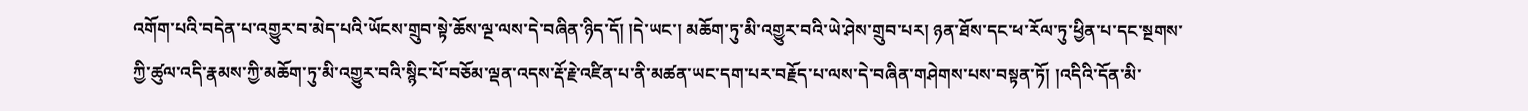འགོག་པའི་བདེན་པ་འགྱུར་བ་མེད་པའི་ཡོངས་གྲུབ་སྟེ་ཆོས་ལྔ་ལས་དེ་བཞིན་ཉིད་དོ། །དེ་ཡང་། མཆོག་ཏུ་མི་འགྱུར་བའི་ཡེ་ཤེས་གྲུབ་པར། ཉན་ཐོས་དང་ཕ་རོལ་ཏུ་ཕྱིན་པ་དང་སྔགས་ཀྱི་ཚུལ་འདི་རྣམས་ཀྱི་མཆོག་ཏུ་མི་འགྱུར་བའི་སྙིང་པོ་བཅོམ་ལྡན་འདས་རྡོ་རྗེ་འཛིན་པ་ནི་མཚན་ཡང་དག་པར་བརྗོད་པ་ལས་དེ་བཞིན་གཤེགས་པས་བསྟན་ཏོ། །འདིའི་དོན་མི་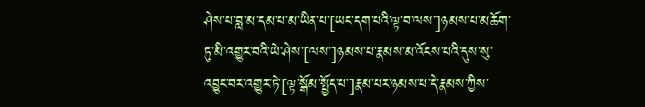ཤེས་པ་བླ་མ་དམ་པ་མ་ཡིན་པ་[ཡང་དག་པའི་ལྟ་བ་ལས་]ཉམས་པ་མཆོག་ཏུ་མི་འགྱུར་བའི་ཡེ་ཤེས་[ལས་]ཉམས་པ་རྣམས་མ་འོངས་པའི་དུས་སུ་འབྱུང་བར་འགྱུར་ཏེ་[ལྟ་སྒོམ་སྤྱོད་པ་]རྣམ་པར་ཉམས་པ་དེ་རྣམས་ཀྱིས་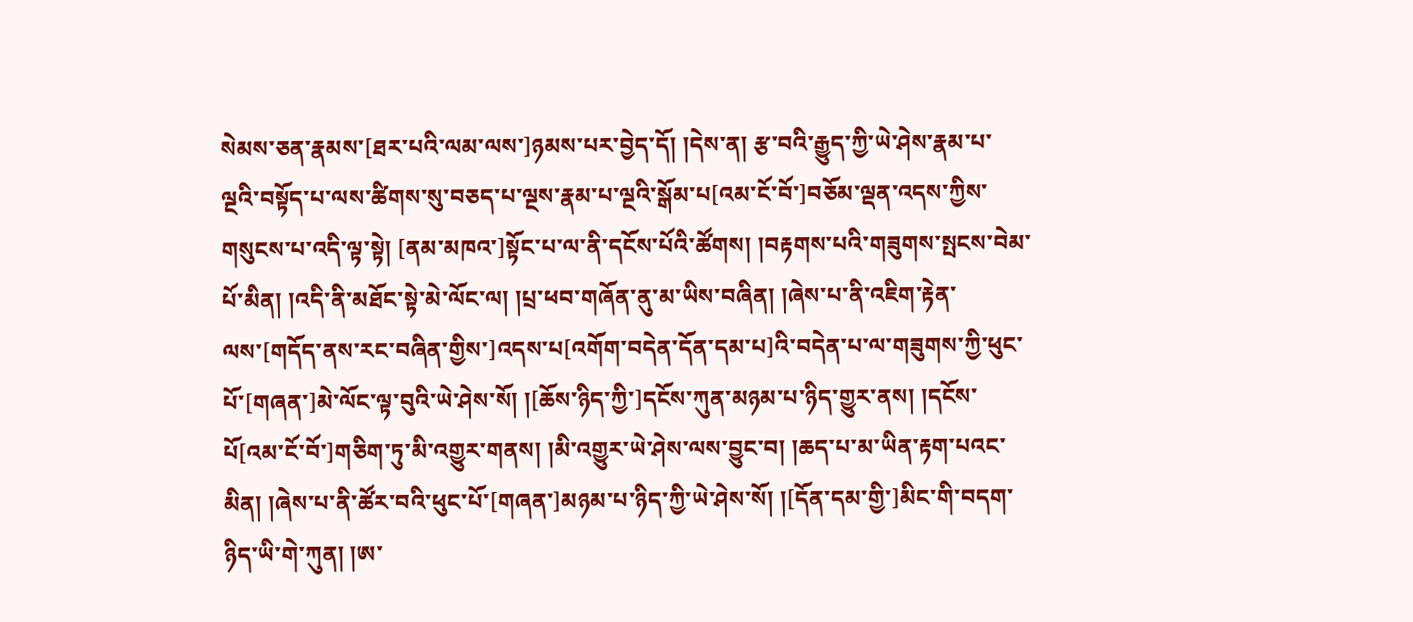སེམས་ཅན་རྣམས་[ཐར་པའི་ལམ་ལས་]ཉམས་པར་བྱེད་དོ། །དེས་ན། རྩ་བའི་རྒྱུད་ཀྱི་ཡེ་ཤེས་རྣམ་པ་ལྔའི་བསྟོད་པ་ལས་ཚིགས་སུ་བཅད་པ་ལྔས་རྣམ་པ་ལྔའི་སྒོམ་པ[འམ་ངོ་བོ་]བཅོམ་ལྡན་འདས་ཀྱིས་གསུངས་པ་འདི་ལྟ་སྟེ། [ནམ་མཁའ་]སྟོང་པ་ལ་ནི་དངོས་པོའི་ཚོགས། །བརྟགས་པའི་གཟུགས་སྤངས་བེམ་པོ་མིན། །འདི་ནི་མཐོང་སྟེ་མེ་ལོང་ལ། །པྲ་ཕབ་གཞོན་ནུ་མ་ཡིས་བཞིན། །ཞེས་པ་ནི་འཇིག་རྟེན་ལས་[གདོད་ནས་རང་བཞིན་གྱིས་]འདས་པ[འགོག་བདེན་དོན་དམ་པ]འི་བདེན་པ་ལ་གཟུགས་ཀྱི་ཕུང་པོ་[གཞན་]མེ་ལོང་ལྟ་བུའི་ཡེ་ཤེས་སོ། །[ཆོས་ཉིད་ཀྱི་]དངོས་ཀུན་མཉམ་པ་ཉིད་གྱུར་ནས། །དངོས་པོ[འམ་ངོ་བོ་]གཅིག་ཏུ་མི་འགྱུར་གནས། །མི་འགྱུར་ཡེ་ཤེས་ལས་བྱུང་བ། །ཆད་པ་མ་ཡིན་རྟག་པའང་མིན། །ཞེས་པ་ནི་ཚོར་བའི་ཕུང་པོ་[གཞན་]མཉམ་པ་ཉིད་ཀྱི་ཡེ་ཤེས་སོ། །[དོན་དམ་གྱི་]མིང་གི་བདག་ཉིད་ཡི་གེ་ཀུན། །ཨ་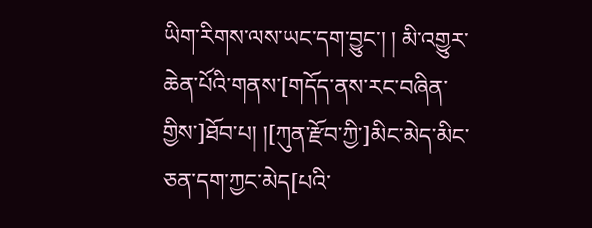ཡིག་རིགས་ལས་ཡང་དག་བྱུང་། ། མི་འགྱུར་ཆེན་པོའི་གནས་[གདོད་ནས་རང་བཞིན་གྱིས་]ཐོབ་པ། །[ཀུན་རྫོབ་ཀྱི་]མིང་མེད་མིང་ཅན་དག་ཀྱང་མེད[པའི་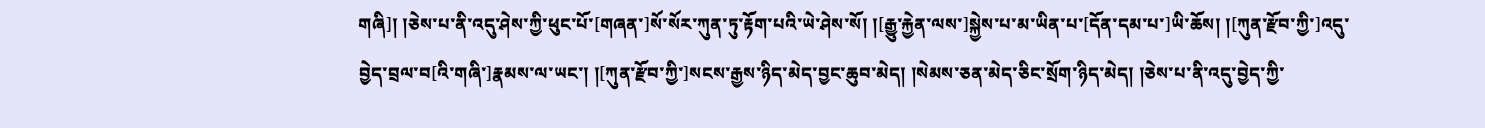གཞི]། །ཅེས་པ་ནི་འདུ་ཤེས་ཀྱི་ཕུང་པོ་[གཞན་]སོ་སོར་ཀུན་ཏུ་རྟོག་པའི་ཡེ་ཤེས་སོ། །[རྒྱུ་རྐྱེན་ལས་]སྐྱེས་པ་མ་ཡིན་པ་[དོན་དམ་པ་]ཡི་ཆོས། །[ཀུན་རྫོབ་ཀྱི་]འདུ་བྱེད་བྲལ་བ[འི་གཞི་]རྣམས་ལ་ཡང་། །[ཀུན་རྫོབ་ཀྱི་]སངས་རྒྱས་ཉིད་མེད་བྱང་ཆུབ་མེད། །སེམས་ཅན་མེད་ཅིང་སྲོག་ཉིད་མེད། །ཅེས་པ་ནི་འདུ་བྱེད་ཀྱི་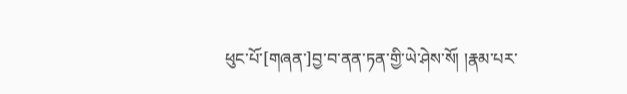ཕུང་པོ་[གཞན་]བྱ་བ་ནན་ཏན་གྱི་ཡེ་ཤེས་སོ། །རྣམ་པར་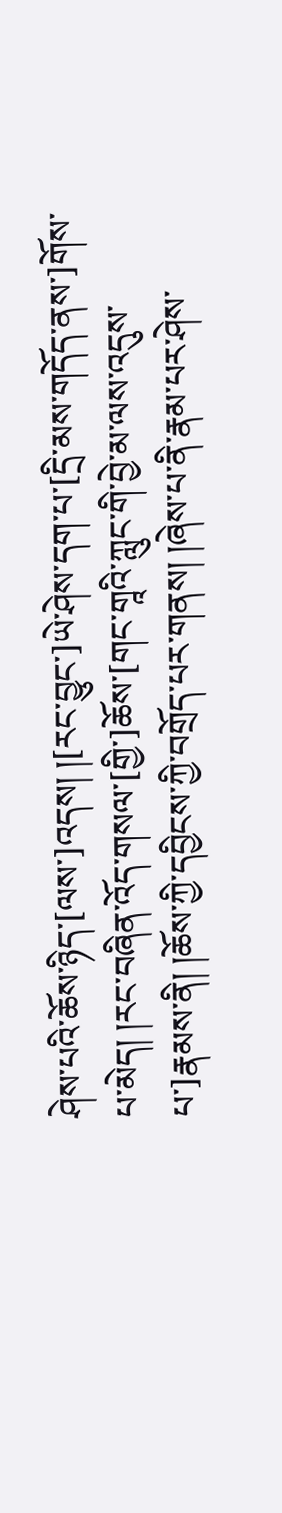ཤེས་པའི་ཆོས་ཉིད་[ལས་]འདས། །[རང་བྱུང་]ཡེ་ཤེས་དག་པ་[དྲི་མས་གདོད་ནས་]གོས་པ་མེད། །རང་བཞིན་འོད་གསལ་[གྱི་]ཆོས་[གང་གཱའི་ཀླུང་གི་བྱེ་མ་ལས་འདུས་པ་]རྣམས་ནི། །ཆོས་ཀྱི་དབྱིངས་ཀྱི་བགྲོད་པར་གནས། །ཞེས་པ་ནི་རྣམ་པར་ཤེས་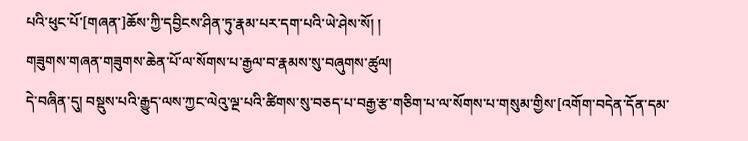པའི་ཕུང་པོ་[གཞན་]ཆོས་ཀྱི་དབྱིངས་ཤིན་ཏུ་རྣམ་པར་དག་པའི་ཡེ་ཤེས་སོ། །
གཟུགས་གཞན་གཟུགས་ཆེན་པོ་ལ་སོགས་པ་རྒྱལ་བ་རྣམས་སུ་བཞུགས་ཚུལ།
དེ་བཞིན་དུ། བསྡུས་པའི་རྒྱུད་ལས་ཀྱང་ལེའུ་ལྔ་པའི་ཚིགས་སུ་བཅད་པ་བརྒྱ་རྩ་གཅིག་པ་ལ་སོགས་པ་གསུམ་གྱིས་[འགོག་བདེན་དོན་དམ་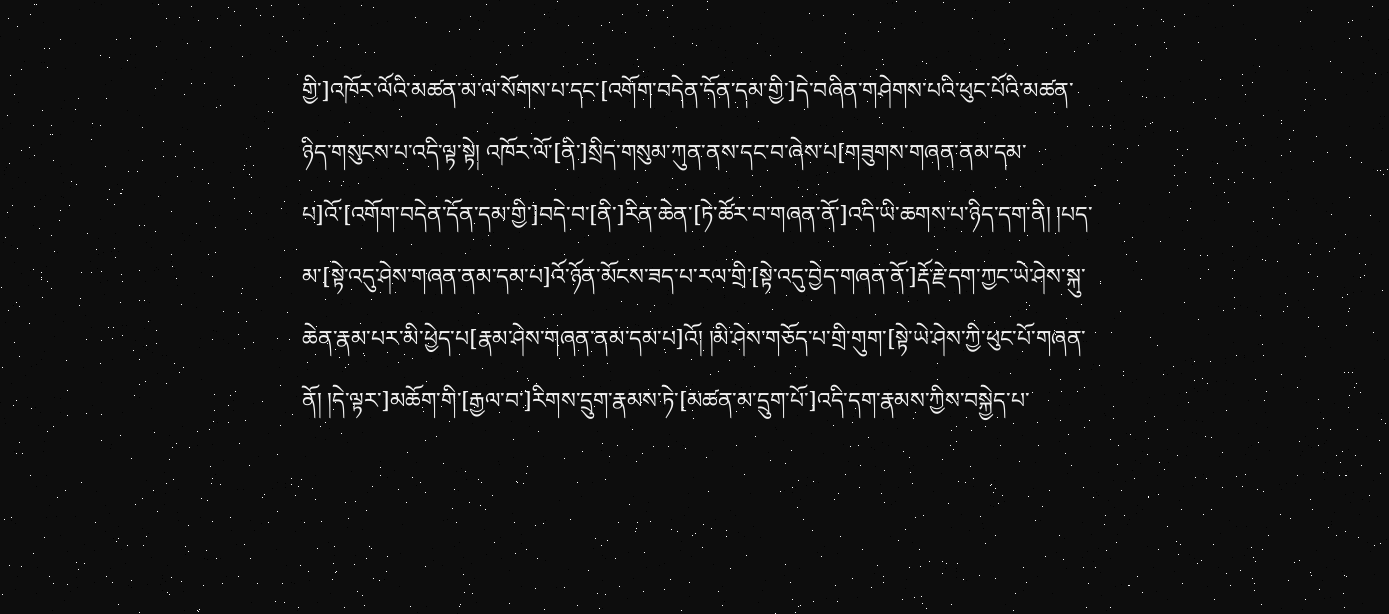གྱི་]འཁོར་ལོའི་མཚན་མ་ལ་སོགས་པ་དང་[འགོག་བདེན་དོན་དམ་གྱི་]དེ་བཞིན་གཤེགས་པའི་ཕུང་པོའི་མཚན་ཉིད་གསུངས་པ་འདི་ལྟ་སྟེ། འཁོར་ལོ་[ནི་]སྲིད་གསུམ་ཀུན་ནས་དང་བ་ཞེས་པ[གཟུགས་གཞན་ནམ་དམ་པ]འོ་[འགོག་བདེན་དོན་དམ་གྱི་]བདེ་བ་[ནི་]རིན་ཆེན་[ཏེ་ཚོར་བ་གཞན་ནོ་]འདི་ཡི་ཆགས་པ་ཉིད་དག་ནི། །པད་མ་[སྟེ་འདུ་ཤེས་གཞན་ནམ་དམ་པ]འོ་ཉོན་མོངས་ཟད་པ་རལ་གྲི་[སྟེ་འདུ་བྱེད་གཞན་ནོ་]རྡོ་རྗེ་དག་ཀྱང་ཡེ་ཤེས་སྐུ་ཆེན་རྣམ་པར་མི་ཕྱེད་པ[རྣམ་ཤེས་གཞན་ནམ་དམ་པ]འོ། །མི་ཤེས་གཅོད་པ་གྲི་གུག་[སྟེ་ཡེ་ཤེས་ཀྱི་ཕུང་པོ་གཞན་ནོ། །དེ་ལྟར་]མཆོག་གི་[རྒྱལ་བ་]རིགས་དྲུག་རྣམས་ཏེ་[མཚན་མ་དྲུག་པོ་]འདི་དག་རྣམས་ཀྱིས་བསྐྱེད་པ་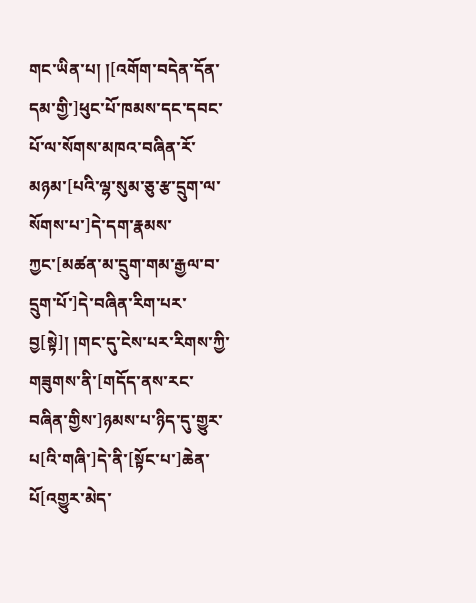གང་ཡིན་པ། །[འགོག་བདེན་དོན་དམ་གྱི་]ཕུང་པོ་ཁམས་དང་དབང་པོ་ལ་སོགས་མཁའ་བཞིན་རོ་མཉམ་[པའི་ལྷ་སུམ་ཅུ་རྩ་དྲུག་ལ་སོགས་པ་]དེ་དག་རྣམས་ཀྱང་[མཚན་མ་དྲུག་གམ་རྒྱལ་བ་དྲུག་པོ་]དེ་བཞིན་རིག་པར་བྱ[སྟེ]། །གང་དུ་ངེས་པར་རིགས་ཀྱི་གཟུགས་ནི་[གདོད་ནས་རང་བཞིན་གྱིས་]ཉམས་པ་ཉིད་དུ་གྱུར་པ[འི་གཞི་]དེ་ནི་[སྟོང་པ་]ཆེན་པོ[འགྱུར་མེད་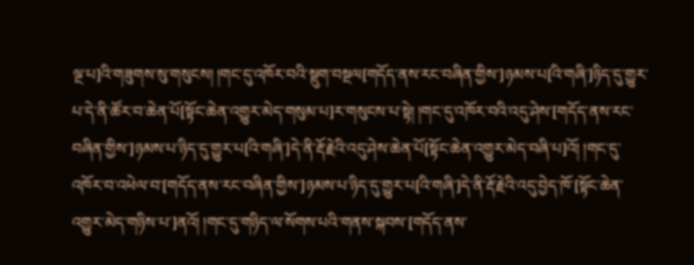ལྔ་པ]འི་གཟུགས་སུ་གསུངས། །གང་དུ་འཁོར་བའི་སྡུག་བསྔལ[གདོད་ནས་རང་བཞིན་གྱིས་]ཉམས་པ[འི་གཞི་]ཉིད་དུ་གྱུར་པ་དེ་ནི་ཚོར་བ་ཆེན་པོ[སྟོང་ཆེན་འགྱུར་མེད་གསུམ་པ]ར་གསུངས་པ་སྟེ། །གང་དུ་འཁོར་བའི་འདུ་ཤེས་[གདོད་ནས་རང་བཞིན་གྱིས་]ཉམས་པ་ཉིད་དུ་གྱུར་པ[འི་གཞི་]དེ་ནི་རྡོ་རྗེའི་འདུ་ཤེས་ཆེན་པོ[སྟོང་ཆེན་འགྱུར་མེད་བཞི་པ]འོ། །གང་དུ་འཁོར་བ་འཕེལ་བ་[གདོད་ནས་རང་བཞིན་གྱིས་]ཉམས་པ་ཉིད་དུ་གྱུར་པ[འི་གཞི་]དེ་ནི་རྡོ་རྗེའི་འདུ་བྱེད་ཁོ་[སྟོང་ཆེན་འགྱུར་མེད་གཉིས་པ་]ནའོ། །གང་དུ་གཉིད་ལ་སོགས་པའི་གནས་སྐབས་[གདོད་ནས་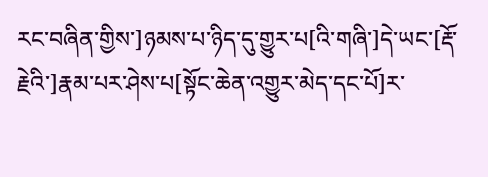རང་བཞིན་གྱིས་]ཉམས་པ་ཉིད་དུ་གྱུར་པ[འི་གཞི་]དེ་ཡང་[རྡོ་རྗེའི་]རྣམ་པར་ཤེས་པ[སྟོང་ཆེན་འགྱུར་མེད་དང་པོ]ར་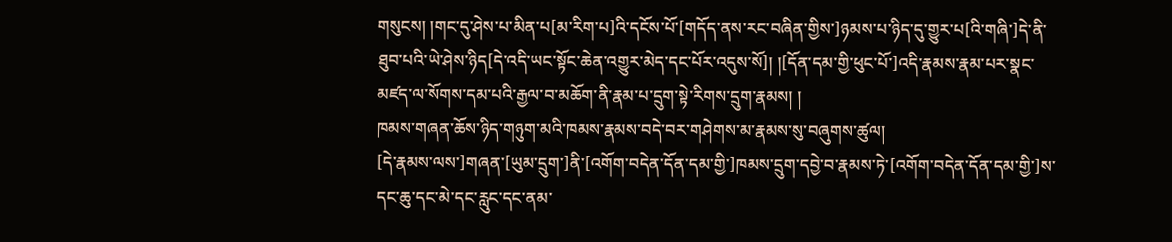གསུངས། །གང་དུ་ཤེས་པ་མིན་པ[མ་རིག་པ]འི་དངོས་པོ་[གདོད་ནས་རང་བཞིན་གྱིས་]ཉམས་པ་ཉིད་དུ་གྱུར་པ[འི་གཞི་]དེ་ནི་ཐུབ་པའི་ཡེ་ཤེས་ཉིད[དེ་འདི་ཡང་སྟོང་ཆེན་འགྱུར་མེད་དང་པོར་འདུས་སོ]། །[དོན་དམ་གྱི་ཕུང་པོ་]འདི་རྣམས་རྣམ་པར་སྣང་མཛད་ལ་སོགས་དམ་པའི་རྒྱལ་བ་མཆོག་ནི་རྣམ་པ་དྲུག་སྟེ་རིགས་དྲུག་རྣམས། །
ཁམས་གཞན་ཆོས་ཉིད་གཉུག་མའི་ཁམས་རྣམས་བདེ་བར་གཤེགས་མ་རྣམས་སུ་བཞུགས་ཚུལ།
[དེ་རྣམས་ལས་]གཞན་[ཡུམ་དྲུག་]ནི་[འགོག་བདེན་དོན་དམ་གྱི་]ཁམས་དྲུག་དབྱེ་བ་རྣམས་ཏེ་[འགོག་བདེན་དོན་དམ་གྱི་]ས་དང་ཆུ་དང་མེ་དང་རླུང་དང་ནམ་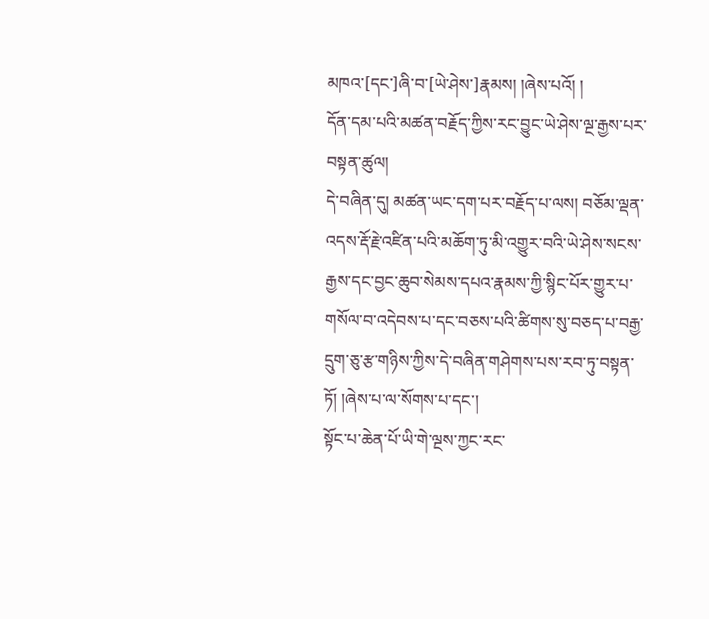མཁའ་[དང་]ཞི་བ་[ཡེ་ཤེས་]རྣམས། །ཞེས་པའོ། །
དོན་དམ་པའི་མཚན་བརྗོད་ཀྱིས་རང་བྱུང་ཡེ་ཤེས་ལྔ་རྒྱས་པར་བསྟན་ཚུལ།
དེ་བཞིན་དུ། མཚན་ཡང་དག་པར་བརྗོད་པ་ལས། བཅོམ་ལྡན་འདས་རྡོ་རྗེ་འཛིན་པའི་མཆོག་ཏུ་མི་འགྱུར་བའི་ཡེ་ཤེས་སངས་རྒྱས་དང་བྱང་ཆུབ་སེམས་དཔའ་རྣམས་ཀྱི་སྙིང་པོར་གྱུར་པ་གསོལ་བ་འདེབས་པ་དང་བཅས་པའི་ཚིགས་སུ་བཅད་པ་བརྒྱ་དྲུག་ཅུ་རྩ་གཉིས་ཀྱིས་དེ་བཞིན་གཤེགས་པས་རབ་ཏུ་བསྟན་ཏོ། །ཞེས་པ་ལ་སོགས་པ་དང་།
སྟོང་པ་ཆེན་པོ་ཡི་གེ་ལྔས་ཀྱང་རང་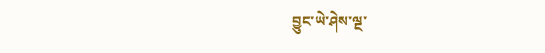བྱུང་ཡེ་ཤེས་ལྔ་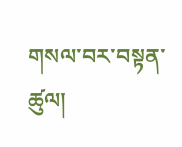གསལ་བར་བསྟན་ཚུལ།